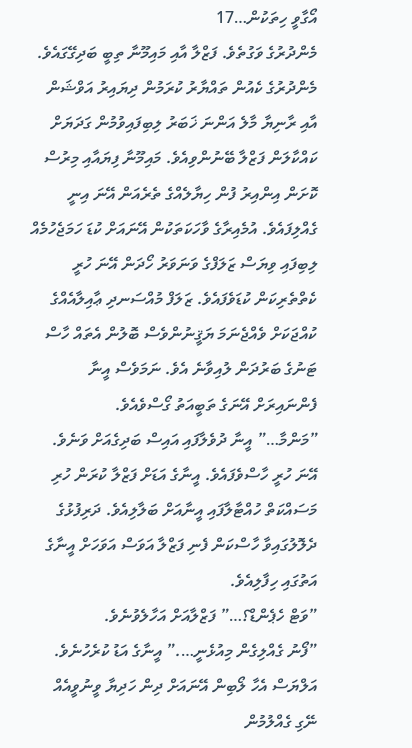އޯގާވީ ހިތަކުން…17
މެންދުރުގެ ވަގުތެވެ. ފަޒްލާ އާއި މައިމޫނާ ތިބީ ބަދިގޭގައެވެ. މެންދުރުގެ ކެއުން ތައްޔާރު ކުރަމުން ދިޔައިރު އަވްޝަން އާއި ރާނިޔާ މާލެ އަންނަ ޚަބަރު ލިބިފައިވުމުން ގަދަޔަށް ކައްކާލަން ފަޒްލާ ބޭނުންވިއެވެ. މައިމޫނާ ފިޔައާއި މިރުސް ކޮށަން އިންއިރު ފުން ހިޔާލެއްގެ ތެރެއަން އޭނަ އިނީ ގެއްލިފައެވެ. އުމެއިރާގެ ވާހަކަތަކުން އޭނައަށް ކުޑަ ހަމަޖެހުމެއް ލިބިފައި ވިޔަސް ޒަލަފްގެ ވަނަވަރު ހޯދަން އޭނަ ހުރީ ކެތްތެރިކަން ކުޑަވެފައެވެ. ޒަލަފް މުއްސަނދި ޢާއިލާއެއްގެ ކުއްޖަކަށް ވެއްޖެނަމަ ޔަޤީނުންވެސް ބޮލުން އެތައް ހާސް ޓަނުގެ ބަރުދަން ލުއިވާނެ އެވެ. ނަމަވެސް އީނާ ފެންނައިރަށް އޭނަގެ ތަބީއަތު ގޯސްވެއެވެ.
”މަންމާ…” އީނާ ދުވެލާފައި އައިސް ބަދިގެއަށް ވަނެވެ. އޭނަ ހުރީ ހާސްވެފައެވެ. އީނާގެ އަޑަށް ފަޒްލާ ކުރަން ހުރި މަސައްކަތް ހުއްޓާލާފައި އީނާއަށް ބަލާލިއެވެ. ދަރިފުޅުގެ ދެލޮލުގައިވާ ހާސްކަން ފެނި ފަޒްލާ އަވަސް އަވަހަށް އީނާގެ އަތުގައި ހިފާލިއެވެ.
”ވަޓް ހެޕެންޑް؟…” ފަޒްލާއަށް އަހާލެވުނެވެ.
”ފޯނު ގެއްލިގެން މިއުޅެނީ….” އީނާގެ އަޑު ކުރެހުނެވެ. އަލްޔަސް އެހާ ލޯބިން އޭނައަށް ދިން ހަދިޔާ ވީނުވީއެއް ނޭގި ގެއްލުމުން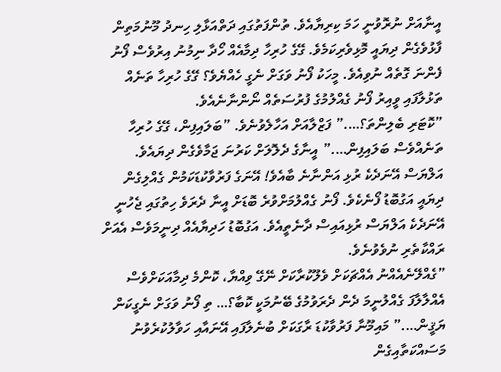އީނާއަށް ނުރޮވުނީ ހަމަ ކިރިޔާއެވެ. ތުންފަތުގައި ދަތްއަޅާލި ހިނދު މޫނުމަތިން ފާޅުވެގެން ދިޔައީ މޮޅިވެރިކަމެވެ. ގޭގެ ހުރިހާ ދިމާއެއް ހޯދާ ނިމުނު އިރުވެސް ފޯނު ފެންނަ ގޮތެއް ނުވިއެވެ. މީހަކު ފޯނު ވަގަށް ނެގީ ހެއްޔެވެ؟ ގޭގެ ހުރިހާ ތަނެއް ތަޅުލާފައި ވީއިރު ފޯނު ގެއްލުމުގެ ފުރުސަތެއް ނޯންނާނެއެވެ.
”ކޮޓަރި ބެލިންތަ؟….” ފަޒްލާއަށް އަހާލެވުނެވެ. ”ބަލައިފިން، ގޭގެ ހުރިހާ ތަނެއްވެސް ބަލައިފިން….” އީނާގެ ދެލޮލަށް ކަރުނަ ޖަމާވެގެން ދިޔައެވެ. އަލްޔަސް އޭނަދެކެ ރުޅި އަންނާނެ ބާއެވެ! އޭނަގެ ފަރުވާކުޑަކަމުން ގެއްލިގެން ދިޔައީ އަގުބޮޑު ފޯނެކެވެ. ފޯނު ގެއްލުމަށްވުރެ ބޮޑަށް އީނާ ދެރަވެ ހިތުގައި ޖެހުނީ އޭނަދެކެ އަލްޔަސް ރުޅިއައިސް ދާނެތީއެވެ. އަގުބޮޑު ހަދިޔާއެއް ދިނީމަވެސް އެއަށް ރައްކާތެރި ނުވެވުނެވެ.
”ގެއްލޭނެއެއްނު އެއްޗަކަށް ވެލޫކުރާކަށް ނޭގޭ ވިއްޔާ، ކޮންމެ ދިމާއަކަށްވެސް އެއްލާލާފަ ގެއްލުނީމަ ދެން ދެރަވުމުގެ ބޭނުމަކީ ކޮބާ؟… ތި ފޯނު ވަގަށް ނެގީކަން ޔަޤީން….” މައިމޫނާ ފަރުވާކުޑަ ރާގަކަށް ބުނެލާފައި އޭނައާއި ހަވާލުކުރެވުނު މަސައްކަތާއިގެން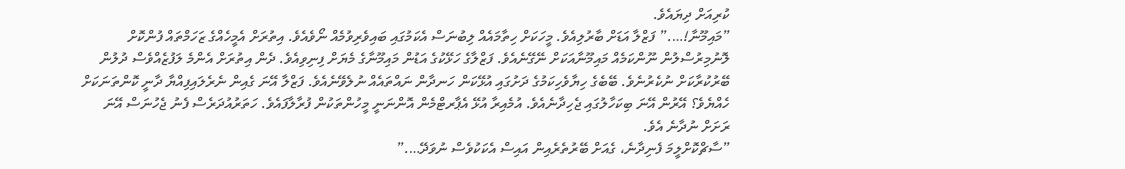ކުރިއަށް ދިޔައެވެ.
”މައިމޫނާ!….” ފަޒްލާ އަޑަށް ބާރުލިއެވެ. މީހަކަށް ހިތާމައެއް ލިބުނަސް އެކަމުގައި ބައިވެރިވުމެއް ނޯވެއެވެ. އިތުރަށް އެމީހެއްގެ ޒަހަމްތައް ފުންކޮށް ލޮނުމިރުސްލުން ނޫންކަމެއް މައިމޫނާއަކަށް ނޭގޭނެއެވެ. ފަޒްލާގެ ހަޅޭކުގެ އަޑުން މައިމޫނާގެ މެޔަށް ފިނިވިއެވެ. ދެން އިތުރަށް އެންމެ ލަފުޒެއްވެސް ދުލުން ބޭރުކުރާކަށް ނުކެރުނެވެ. ބޭބެގެ ހިޔާވެހިކަމުގެ ދަށުގައި އުޅޭކަން ހަނދާން ނައްތައެއް ނުލެވޭނެއެވެ. ފަޒްލާ އޭނަ ގެއިން ނެރެލައިފިއްޔާ ދާނީ ކޮންތަނަކަށް ހެއްޔެވެ؟ އޭރުން އޭނަ ބިކަހާލުގައި ޖެހިދާނެއެވެ. އުމެއިރާ އުޅޭ އެޕާރޓްމެން އޮންނަނީ މީހުންތަކުން ފުރާލާފައެވެ. ހަތަރުއުދަރެސް ފެނު ޖެހުނަސް އޭނަ ރަށަށް ނުދާނެ އެވެ.
”ސާޗްކޮށްލީމަ ފެނިދާނެ، ގެއަށް ބޭރުތެރެއިން އައިސް އެކަކުވެސް ނުވަދޭ….”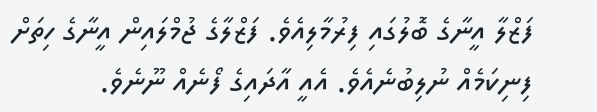ފަޒްލާ އީނާގެ ބޮލުގައި ފިރުމާލިއެވެ. ފަޒްލާގެ ޖުމްލައިން އީނާގެ ހިތަށް ފިނިކަމެއް ނުލިބުނެއެވެ. އެއީ އާދައިގެ ފޯނެއް ނޫނެވެ.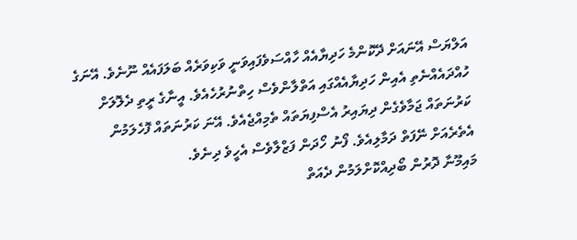އަލްޔަސް އޭނައަށް ދޭކޮންމެ ހަދިޔާއެއް ހާއްސަވެފައިވަނީ ވަކިވަރެއް ބަލަފައެއް ނޫނެވެ. އޭނަގެ ހުއްދައެއްނެތި އެއިން ހަދިޔާއެއްގައި އަތްލާންވެސް ހިތްނުރުހެއެވެ. އީނާގެ ރީތި ދެލޮލަށް ކަރުނަތައް ޖަމާވެގެން ދިޔައިރު އެސްފިޔަތައް ތެމިއްޖެއެވެ. އޭނަ ކަރުނަތައް ފޮހެލަމުން އެތެރެއަށް ނޭފަތް ދަމާލިއެވެ. ފޯނު ހޯދަން ފަޒްލާވެސް އެހީވެ ދިނެވެ.
މައިމޫނާ ދޮރުން ބޯދިއްކޮށްލަމުން ދެއަތް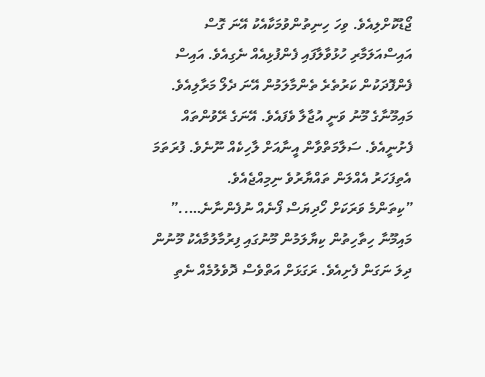ޖޯޑުކޮށްލިއެވެ. ވިހަ ހިނިތުންވުމަކާއެކު އޭނަ ގޮސް އައިސްއަލަމާރި ހުޅުވާލާފައި ފެންފުޅިއެއް ނެގިއެވެ. އައިސް ފެންފޮދަކުން ކަރުތެރެ ތެންމާލަމުން އޭނަ ދެލޯ މަރާލިއެވެ. މައިމޫނާގެ މޫނު ވަނީ އުޖާލާ ވެފައެވެ. އޭނަގެ ރޭވުންތައް ފެށުނީއެވެ. ސަލާމަތްވާން އީނާއަށް ލާހިކެއް ނޫނެވެ. ފުރަތަމަ އެތިފަހަރު އެއްލަން ތައްޔާރުވެ ނިމިއްޖެއެވެ.
”ކިތަންމެ ވަރަކަށް ހޯދިޔަސް ފޯނެއް ނުފެންނާނެ…..” މައިމޫނާ ހިތާހިތުން ކިޔާލަމުން މޫނުގައި ފިރުމާލުމާއެކު މޫނުން ދިލަ ނަގަން ފެށިއެވެ. ރަގަޅަށް އަތްވެސް ދޮވެލުމެއް ނެތި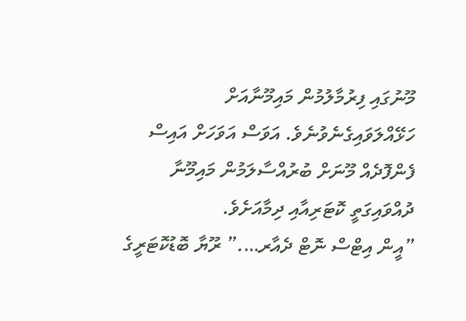މޫނުގައި ފިރުމާލުމުން މައިމޫނާއަށް ހަޅޭއްލަވައިގެނެވުނެވެ. އަވަސް އަވަހަށް އައިސް ފެންފޮދެއް މޫނަށް ބުރުއްސާލަމުން މައިމޫނާ ދުއްވައިގަތީ ކޮޓަރިއާއި ދިމާއަށެވެ.
”އީން އިޓްސް ނޮޓް ދެއާރ….” ރޫޔާ ބޮޑުކޮޓަރީގެ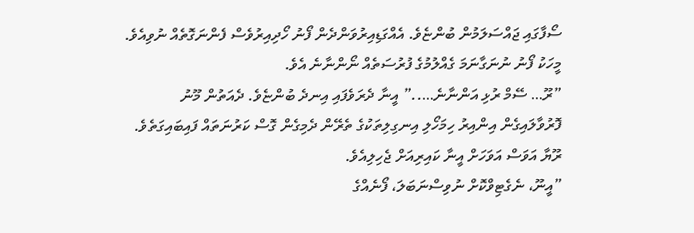ސޯފާގައި ޖައްސަލަމުން ބުންޏެވެ. އެއްގަޑިއިރުވަންދެން ފޯނު ހޯދިއިރުވެސް ފެންނަގޮތެއް ނުވިއެވެ. މީހަކު ފޯނު ނުނަގާނަމަ ގެއްލުމުގެ ފުރުސަތެއް ނޯންނާނެ އެވެ.
”ރޫ… ސޭމް ރުޅި އަންނާނެ…..” އީނާ ދެރަވެފައި އިނދެ ބުންޏެވެ. ދެއަތުން މޫނު ފޮރުވާލައިގެން އިންއިރު ހިމަހޯލި އިނގިލިތަކުގެ ތެރޭން ދެމިގެން ގޮސް ކަރުނަތައް ފައިބައިގަތެވެ. ރޫޔާ އަވަސް އަވަހަށް އީނާ ކައިރިއަށް ޖެހިލިއެވެ.
”އީނޫ، ނެގެޓިވްކޮށް ނުވިސްނަބަލަ، ފޯނެއްގެ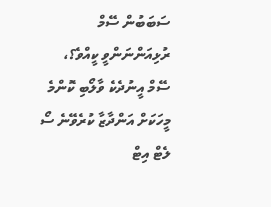ސަބަބުން ސޭމް ރުޅިއަންނަންވީ ކީއްވެ؟، ސޭމް އީނުދެކެ ވާލޯބި ކޮންމެ މީހަކަށް އަންދާޒާ ކުރެވޭނެ ސޯ ލެޓް އިޓް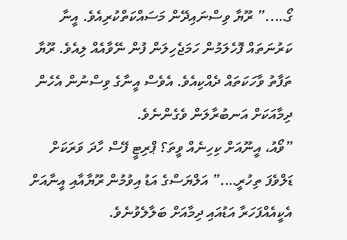ގޯ…..” ރޫޔާ ވިސްނައިދޭން މަސައްކަތްކުރިއެވެ. އީނާ ކަރުނަތައް ފޮހެލަމުން ހަމަޖެހިލަން ފުން ނޭވާއެއް ލިއެވެ. ރޫޔާ ތަފާތު ވާހަކަތައް ދެއްކިއެވެ. އެވެސް އީނާގެ ވިސްނުން އެހެން ދިމާއަކަށް އަނބުރާލަން ވެގެންނެވެ.
”ވޯއު، އީނޫއަށް ކިހިނެއް ވީތަ؟ ޕްރިޓީ ފޭސް ހާދަ ވަރަކަށް ޑަލްވެފަ ތިހުރީ….” އަލްޔަސްގެ އަޑު އިވުމުން ރޫޔާއާއި އީނާއަށް އެކީއެއްފަހަރާ އަޑުއައި ދިމާއަށް ބަލާލެވުނެވެ.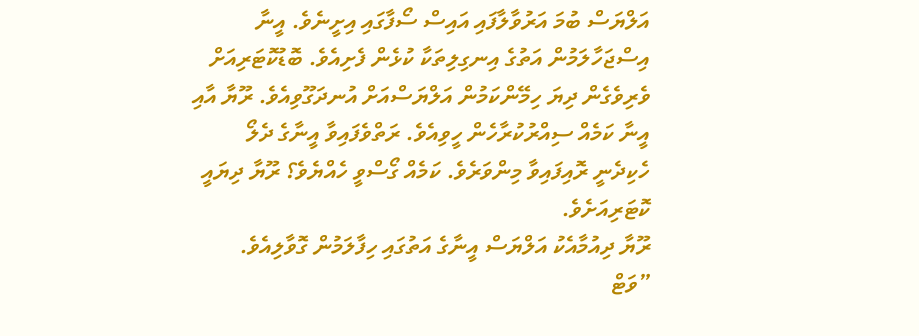އަލްޔަސް ބުމަ އަރުވާލާފައި އައިސް ސޯފާގައި އިށީނެވެ. އީނާ އިސްޖަހާލަމުން އަތުގެ އިނގިލިތަކާ ކުޅެން ފެށިއެވެ. ބޮޑުކޮޓަރިއަށް ވެރިވެގެން ދިޔަ ހިމޭންކަމުން އަލްޔަސްއަށް އުނދަގޫވިއެވެ. ރޫޔާ އާއި އީނާ ކަމެއް ސިއްރުކުރާހެން ހީވިއެވެ. ރަތްވެފައިވާ އީނާގެ ދެލޯ ހެކިދެނީ ރޮއިފައިވާ މިންވަރެވެ. ކަމެއް ގޯސްވީ ހެއްޔެވެ؟ ރޫޔާ ދިޔައީ ކޮޓަރިއަށެވެ.
ރޫޔާ ދިއުމާއެކު އަލްޔަސް އީނާގެ އަތުގައި ހިފާލަމުން ގޮވާލިއެވެ.
”ވަޓް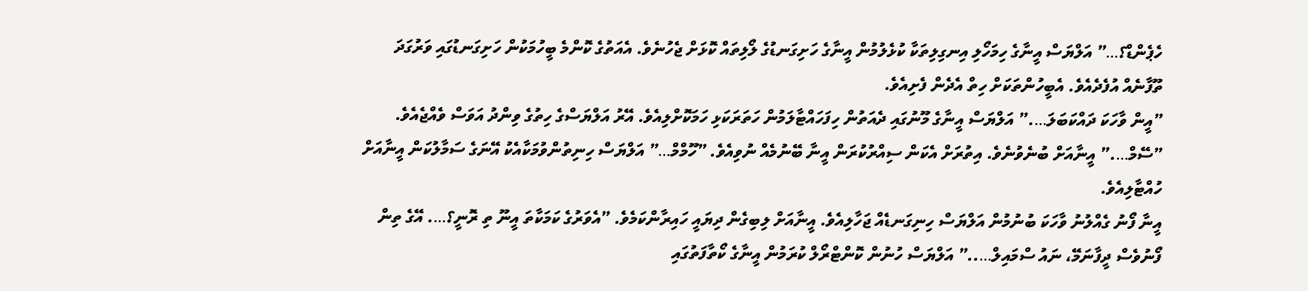ހެޕެންޑް؟…” އަލްޔަސް އީނާގެ ހިމަހޯލި އިނގިލިތަކާ ކުޅެލުމުން އީނާގެ ހަށިގަނޑުގެ ލޯލިތައް ކޮޅަށް ޖެހުނެވެ. އެއަތުގެ ކޮންމެ ބީހުމަކުން ހަށިގަނޑުގައި ވަރުގަދަ ތޫފާނެއް އުފެދެއެވެ. އެބީހުންތަކަށް ހިތް އެދެން ފެށިއެވެ.
”އީން ވާހަކަ ދައްކަބަލަ….” އަލްޔަސް އީނާގެ މޫނުގައި ދެއަތުން ހިފަހައްޓާލަމުން ހަތަރަކަޅި ހަމަކޮށްލިއެވެ. އޭރު އަލްޔަސްގެ ހިތުގެ ވިންދު އަވަސް ވެއްޖެއެވެ.
”ސޭމް….” އީނާއަށް ބުނެވުނެވެ. އިތުރަށް އެކަން ސިއްރުކުރަން އީނާ ބޭނުމެއް ނުވިއެވެ. ”ހޫމްމް…” އަލްޔަސް ހިނިތުންވުމަކާއެކު އޭނަގެ ސަމާލުކަން އީނާއަށް ހުއްޓާލިއެވެ.
އީނާ ފޯނު ގެއްލުނު ވާހަކަ ބުނުމުން އަލްޔަސް ހިނިގަނޑެއް ޖަހާލިއެވެ. އީނާއަށް ލިބިގެން ދިޔައީ ހައިރާންކަމެވެ. ”އެވަރުގެ ކަމަކާތަ އީނޫ ތި ރޮނީ؟…. އޭގެ ތިން ފޯނުވެސް ދީފާނަމޭ، ނައު ސްމައިލް…..” އަލްޔަސް ހުނުން ކޮންޓްރޯލް ކުރަމުން އީނާގެ ކޯތާފަތުގައި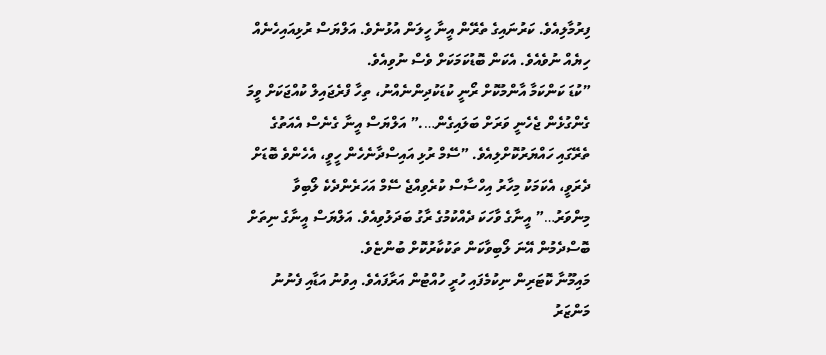ފިރުމާލިއެވެ. ކަރުނައިގެ ތެރޭން އީނާ ހީލަން އުޅުނެވެ. އަލްޔަސް ރުޅިއައިހެނެއް ހިޔެއް ނުވެއެވެ. އެކަން ބޮޑުކަމަކަށް ވެސް ނުވިއެވެ.
”ކުޑަ ކަންކަމާ އާންމުކޮށް ރޯނީ ކުޑަކުދިންނެއްނު، ތިހާ ފްރެޖައިލް ކުއްޖަކަށް ވީމަ ގެންގުޅެން ޖެހެނީ ވަރަށް ބަލައިގެން….” އަލްޔަސް އީނާ ގެނެސް އެއަތުގެ ތެރޭގައި ހައްޔަރުކޮށްލިއެވެ. ”ސޭމް ރުޅި އައިސްދާނެހެން ހީވީ، އެހެންވެ ބޮޑަށް ދެރަވީ، އެކަމަކު މިހާރު އިހްސާސް ކުރެވިއްޖެ ސޭމް އަހަރެންދެކެ ލޯބިވާ މިންވަރު…” އީނާގެ ވާހަކަ ދެއްކުމުގެ ރާގު ބަދަލުވިއެވެ. އަލްޔަސް އީނާގެ ނިތަށް ބޮސްދެމުން އޭނަ ލޯބިވާކަން ތަކުކާރުކޮށް ބުންޏެވެ.
މައިމޫނާ ކޮޓަރިން ނިކުމެފައި ހުރީ ހުއްޓުން އަރާފައެވެ. އިވުނު އަޑާއި ފެނުނު މަންޒަރު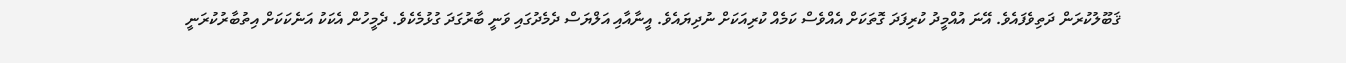ޤަބޫލުކުރަން ދަތިވެފައެވެ. އޭނަ އުއްމީދު ކުރިފަދަ ގޮތަކަށް އެއްވެސް ކަމެއް ކުރިއަކަށް ނުދިޔައެވެ. އީނާއާއި އަލްޔަސް ދެމެދުގައި ވަނީ ބާރުގަދަ ގުޅުމެކެވެ. ދެމީހުން އެކަކު އަނެކަކަށް އިތުބާރުކުރަނީ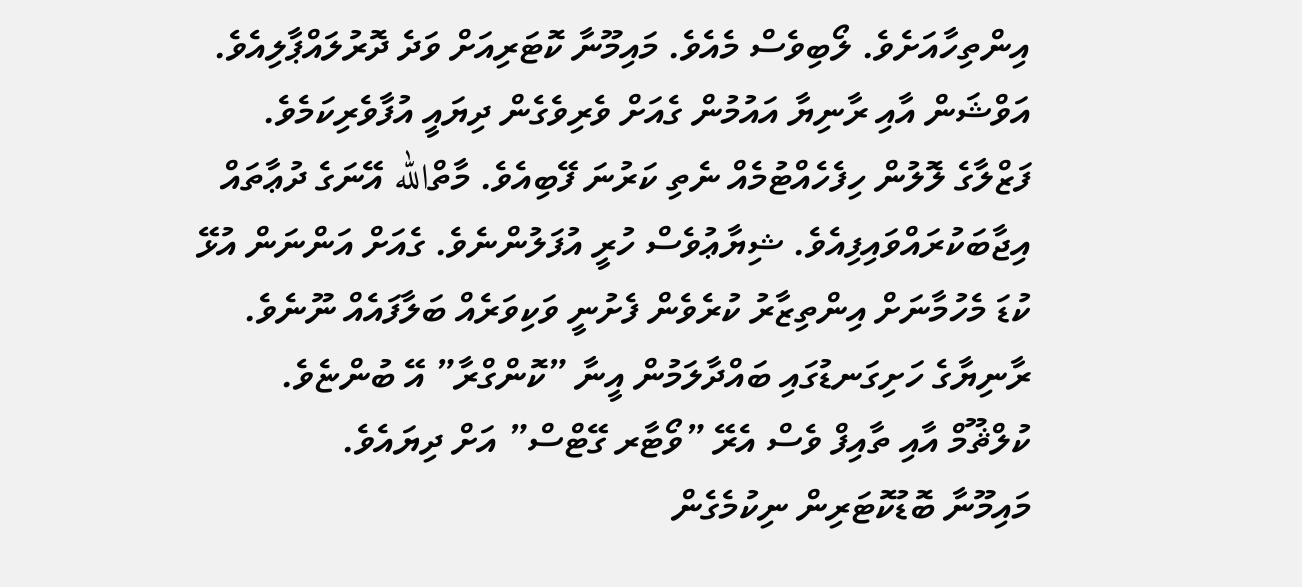އިންތިހާއަށެވެ. ލޯބިވެސް މެއެވެ. މައިމޫނާ ކޮޓަރިއަށް ވަދެ ދޮރުލައްޕާލިއެވެ.
އަވްޝަން އާއި ރާނިޔާ އައުމުން ގެއަށް ވެރިވެގެން ދިޔައީ އުފާވެރިކަމެވެ. ފަޒްލާގެ ލޮލުން ހިފެހެއްޓުމެއް ނެތި ކަރުނަ ފޭބިއެވެ. މާތްالله އޭނަގެ ދުޢާތައް އިޖާބަކުރައްވައިފިއެވެ. ޝިޔާޢުވެސް ހުރީ އުފަލުންނެވެ. ގެއަށް އަންނަން އުޅޭ ކުޑަ މެހުމާނަށް އިންތިޒާރު ކުރެވެން ފެށުނީ ވަކިވަރެއް ބަލާފައެއް ނޫނެވެ. ރާނިޔާގެ ހަށިގަނޑުގައި ބައްދާލަމުން އީނާ ”ކޮންގްރާ” އޭ ބުންޏެވެ. ކުލްޘޫމް އާއި ތާއިފް ވެސް އެރޭ ”ވޯޓާރ ގޭޓްސް” އަށް ދިޔައެވެ.
މައިމޫނާ ބޮޑުކޮޓަރިން ނިކުމެގެން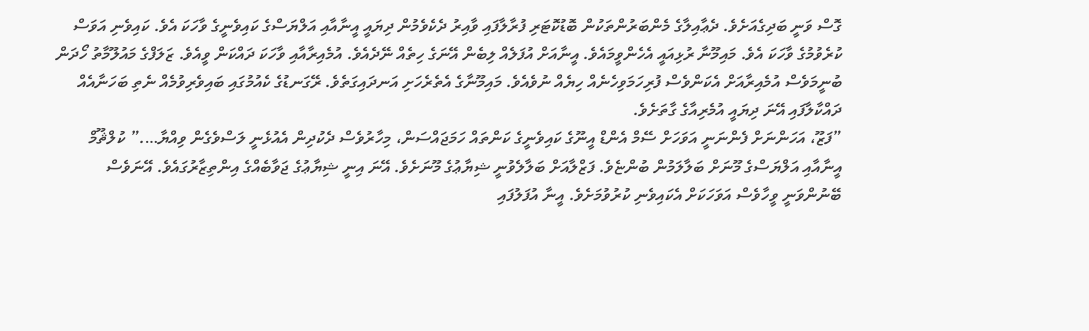ގޮސް ވަނީ ބަދިގެއަށެވެ. ދެޢާއިލާގެ މެންބަރުންތަކުން ބޮޑުކޮޓަރި ފުރާލާފައި ވާއިރު ދެކެވެމުން ދިޔައީ އީނާއާއި އަލްޔަސްގެ ކައިވެނީގެ ވާހަކަ އެވެ. ކައިވެނި އަވަސް ކުރެވުމުގެ ވާހަކަ އެވެ. މައިމޫނާ ރުޅިއައީ އެހެންވީމައެވެ. އީނާއަށް އުފަލެއް ލިބެން އޭނަގެ ހިތެއް ނޭދެއެވެ. އުމެއިރާއާއި ވާހަކަ ދައްކަން ވީއެވެ. ޒަލަފްގެ މައުލޫމާތު ހޯދަން ބުނީމަވެސް އުމެއިރާއަށް އެކަންވެސް ފުރިހަމަވިހެނެއް ހިޔެއް ނުވެއެވެ. މައިމޫނާގެ އެތެރެހަށި އަނދައިގަތެވެ. ރޭގަނޑުގެ ކެއުމުގައި ބައިވެރިވުމެއް ނެތި ބަހަނާއެއް ދައްކާލާފައި އޭނަ ދިޔައީ އުމެރިއާގެ ގާތަށެވެ.
”ފަޒޫ، އަހަންނަށް ފެންނަނީ އަވަހަށް ސޭމް އެންޑް އީނޫގެ ކައިވެނީގެ ކަންތައް ހަމަޖައްސަން، މިހާރުވެސް ދެކުދިން އެއުޅެނީ ލަސްވެގެން ވިއްޔާ….” ކުލްޘޫމް އީނާއާއި އަލްޔަސްގެ މޫނަށް ބަލާލަމުން ބުންޏެވެ. ފަޒްލާއަށް ބަލާލެވުނީ ޝިޔާޢުގެ މޫނަށެވެ. އޭނަ އިނީ ޝިޔާޢުގެ ޖަވާބެއްގެ އިންތިޒާރުގައެވެ. އޭނަވެސް ބޭނުންވަނީ ވީހާވެސް އަވަހަކަށް އެކައިވެނި ކުރުވުމަށެވެ. އީނާ އުފަލުފައި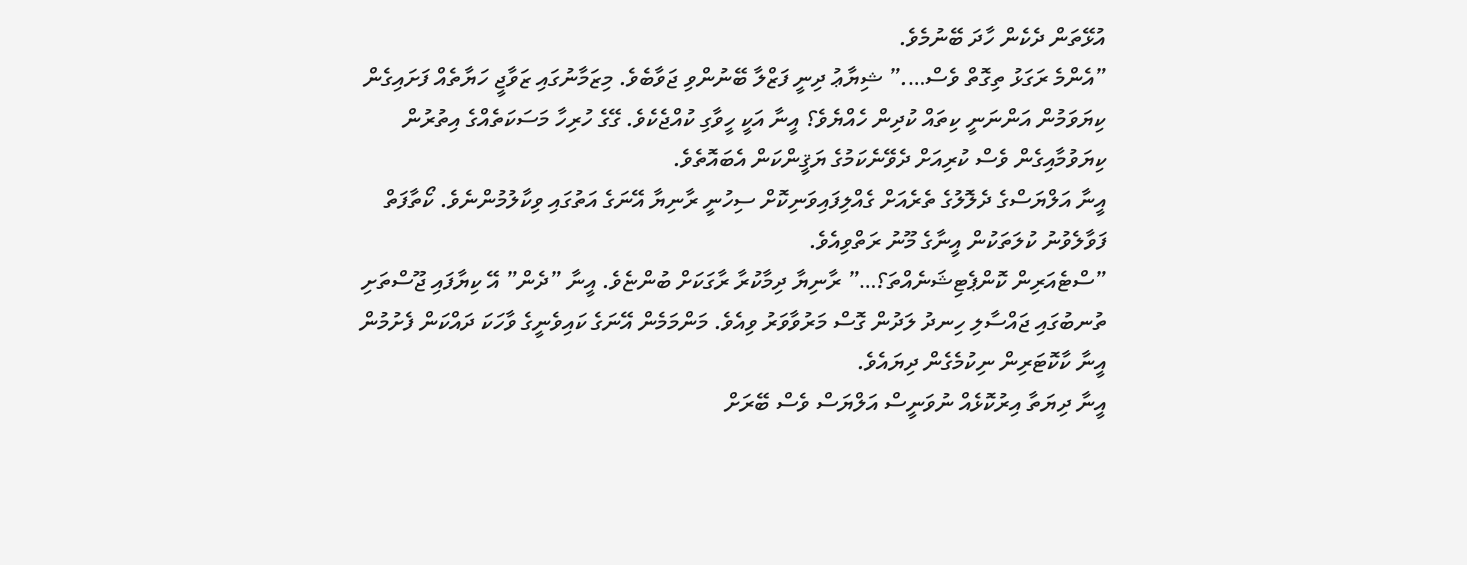އުޅޭތަން ދެކެން ހާދަ ބޭނުމެވެ.
”އެންމެ ރަގަޅު ތިގޮތް ވެސް….” ޝިޔާޢު ދިނީ ފަޒްލާ ބޭނުންވި ޖަވާބެވެ. މިޒަމާނުގައި ޒަވާޖީ ހަޔާތެއް ފަށައިގެން ކިޔަވަމުން އަންނަނީ ކިތައް ކުދިން ހެއްޔެވެ؟ އީނާ އަކީ ހީވާގި ކުއްޖެކެވެ. ގޭގެ ހުރިހާ މަސަކަތެއްގެ އިތުރުން ކިޔަވުމާއިގެން ވެސް ކުރިއަށް ދެވޭނެކަމުގެ ޔަޤީންކަން އެބައޮތެވެ.
އީނާ އަލްޔަސްގެ ދެލޮލުގެ ތެރެއަށް ގެއްލިފައިވަނިކޮށް ސިހުނީ ރާނިޔާ އޭނަގެ އަތުގައި ވިކާލުމުންނެވެ. ކޯތާފަތް ފަވާލެވުނު ކުލަތަކުން އީނާގެ މޫނު ރަތްވިއެވެ.
”ސްޓެއަރިން ކޮންޕެޓިޝަނެއްތަ؟…” ރާނިޔާ ދިމާކުރާ ރާގަކަށް ބުންޏެވެ. އީނާ ”ދެން” އޭ ކިޔާފައި ޖޫސްތަށި ތުނބުގައި ޖައްސާލި ހިނދު ލަދުން ގޮސް މަރުވާވަރު ވިއެވެ. މަންމަމެން އޭނަގެ ކައިވެނީގެ ވާހަކަ ދައްކަން ފެށުމުން އީނާ ކާކޮޓަރިން ނިކުމެގެން ދިޔައެވެ.
އީނާ ދިޔަތާ އިރުކޮޅެއް ނުވަނީސް އަލްޔަސް ވެސް ބޭރަށް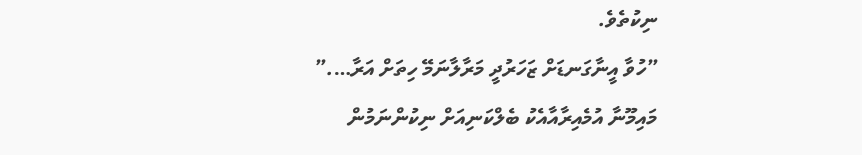ނިކުތެވެ.
”ހުވާ އީނާގަނޑަށް ޒަހަރުދީ މަރާލާނަމޭ ހިތަށް އަރާ….” މައިމޫނާ އުމެއިރާއާއެކު ބެލްކަނިއަށް ނިކުންނަމުން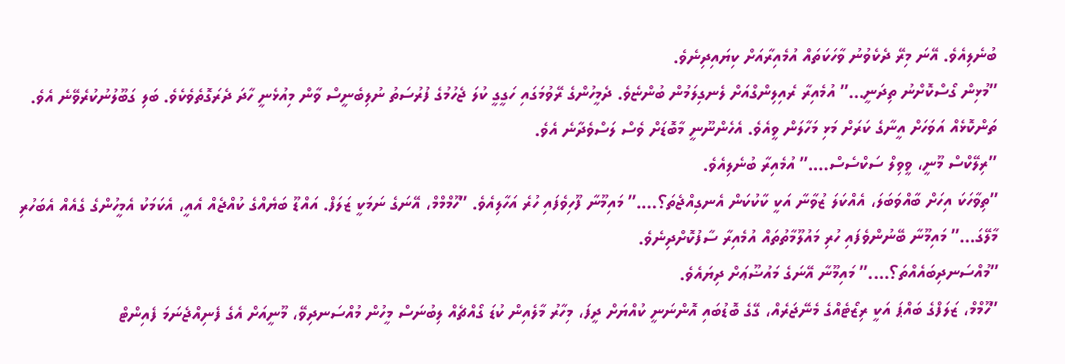ބުނެލިއެވެ. އޭނަ މިރޭ ދެކެވުނު ވާހަކަތައް އުމެއިރާއަށް ކިޔައިދިނެވެ.
”މުޅިން ގޯސްކޮށްނު ތިދަނީ…” އުމެއިރާ ރެއިލިންގްއަށް ލެނގިލަމުން ބުންޏެވެ. ދެމީހުންގެ ރޭވުމަގައި ހަގީގީ ކުލަ ޖެހުމުގެ ފުރުސަތު ނުލިބެނީސް ވާން މިއުޅެނީ ހާދަ ދެރަގޮތެވެކެވެ. ބަލި ގަބޫލުނުކުރެވޭނެ އެވެ. ތަންކޮޅެއް އަވަހަށް އީނާގެ ކަރަށް މަޅި މަހާލަން ވީއެވެ. އެހެންނޫނީ މާބޮޑަށް ވެސް ލަސްވެދާނެ އެވެ.
”ރިލޭކްސް މޫނީ، ވީވިލް ސަކްސެސް….” އުމެއިރާ ބުނެލިއެވެ.
”ތިވާހަކަ އިހަށް ބާއްވަބަލަ، އެއްކަލަ ޒުވާނާ އަކީ ކާކުކަން އެނގިއްޖެތަ؟….” މައިމޫނާ ފޫހިވެފައި ހުރެ އަހާލިއެވެ. ”ހޫމްމްމް، އޭނަގެ ނަމަކީ ޒަލަފް. އައްޑޫ ބަޔެއްގެ ކުއްޖެއް އެއީ، އެކަމަކު އެމީހުންގެ ގެއެއް އެބަހުރި މާލޭގަ…” މައިމޫނާ ބޭނުންވެފައި ހުރި މައުލޫމާތުތައް އުމެއިރާ ސާފުކޮށްދިނެވެ.
”މުއްސަނދިބައެއްތަ؟….” މައިމޫނާ އޭނަގެ މައުޟޫޢަށް ދިޔައެވެ.
”ހޫމްމް، ޒަލަފްގެ ބައްޕަ އަކީ ރިޒޯޓެއްގެ މެނޭޖަރެއް، ގޭގެ ބޮޑުބައި އޮންނަނީ ކުއްޔަށް ދީފަ، މިހާރު މާލެއިން ކުޑަ ގޯއްޗެއް ލިބުނަސް މީހުން މުއްސަނދިވޭ، މޫނީއަށް އެގެ ފެނިއްޖެނަމަ ފެއިންޓް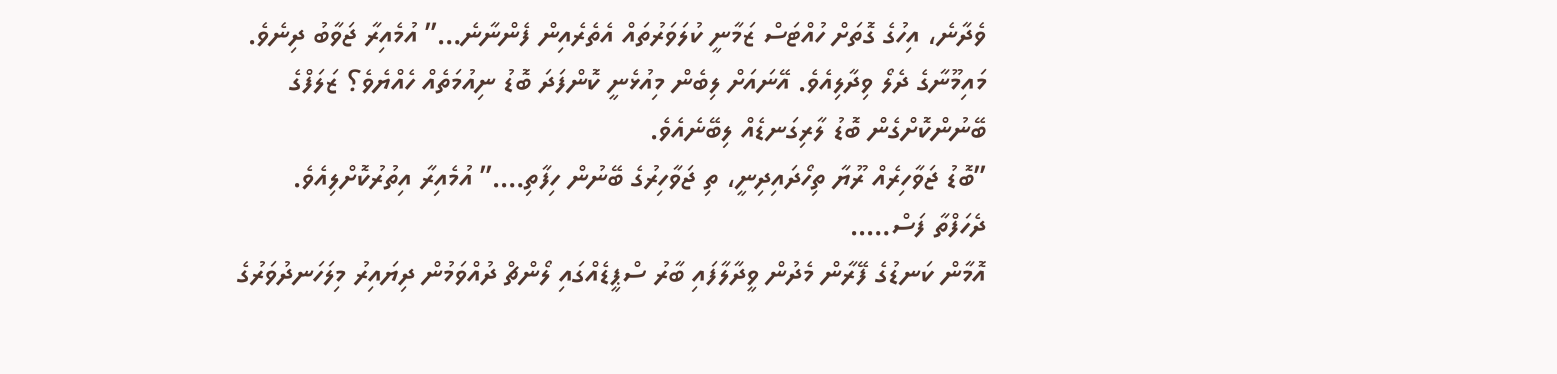ވެދާނެ، އިހުގެ ގޮތަށް ހުއްޓަސް ޒަމާނީ ކުލަވަރުތައް އެތެރެއިން ފެންނާނެ…” އުމެއިރާ ޖަވާބު ދިނެވެ. މައިމޫނާގެ ދެލޯ ވިދާލިއެވެ. އޭނައަށް ލިބެން މިއުޅެނީ ކޮންފަދަ ބޮޑު ނިއުމަތެއް ހެއްޔެވެ؟ ޒަލަފްގެ ބޭނުންކޮށްގެން ބޮޑު ލާރިގަނޑެއް ލިބޭނެއެވެ.
”ބޮޑު ޖަވާހިރެއް ރޫޔާ ތިހޯދައިދިނީ، ތި ޖަވާހިރުގެ ބޭނުން ހިފާތި….” އުމެއިރާ އިތުރުކޮށްލިއެވެ.
ދެހަފްތާ ފަސް…..
އޮމާން ކަނޑުގެ ފޭރާން މެދުން ވީދާލާފައި ބާރު ސްޕީޑެއްގައި ލޯންޗް ދުއްވަމުން ދިޔައިރު މިލަހަނދުވަރުގެ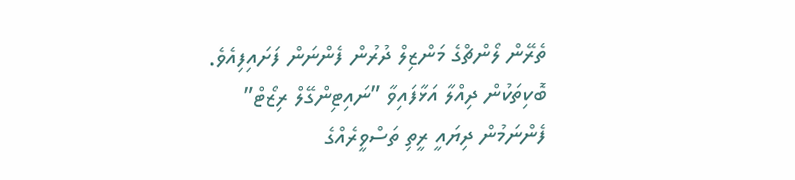ތެރޭން ލޯންޗްގެ މަންޒިލް ދުރުން ފެންނަން ފަށައިފިއެވެ. ބޮކިތަކުން ދިއްލާ އަޅާފައިވާ ”ނައިޓިންގޭލް ރިޒޯޓް” ފެންނަމުން ދިޔައީ ރީތި ތަސްވީރެއްގެ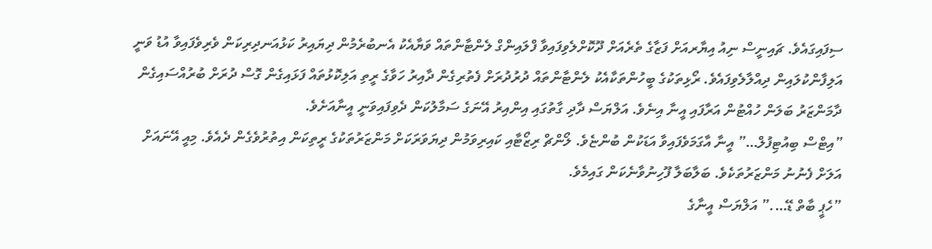ސިފައިގައެވެ. ޗައިނީސް ނިއު އިޔާރއަށް ފަޒާގެ ތެރެއަށް ދޫކޮށްލެވިފައިވާ ފްލައިންގް ލެންޓާންތައް ވަޔާއެކު އެނބުރެމުން ދިޔައިރު ކަޅުއަނދިރިކަން ވެރިވެފައިވާ އުޑު ވަނީ އަލިފާންކުލައިން ދިއްލާލެވިފައެވެ. ރޯޅިތަކުގެ ބީހުންތަކާއެކު ލެންޓާންތައް ދުރުދުރަށް ފެތުރިގެން ދާއިރު ހަވާގެ ރީތި އަލިކޮޅުތައް ފަޅައިގެން ގޮސް ދުރަށް ބުރުއްސައިގެން ދާމަންޒަރު ބަލަން ހުއްޓުން އަރާފައި އީނާ އިނެވެ. އަލްޔަސް ދާދި ގާތުގައި އިންއިރު އޭނަގެ ސަމާލުކަން ދެވިފައިވަނީ އީނާއަށެވެ.
”އިޓްސް ބިއުޓިފުލް…” އީނާ އާގަމަވެފައިވާ އަޑަކުން ބުންޏެވެ. ލޯންޗް ރިޒޯޓާއި ކައިރިވަމުން ދިޔަވަރަކަށް މަންޒަރުތަކުގެ ރީތިކަން އިތުރުވެގެން ދެއެވެ. މިއީ އޭނައަށް އަލަށް ފެނުނު މަންޒަރުތަކެވެ. ބަލާބަލާ ފޫހިނުވާނެކަން ގައިމެވެ.
”ހެޕީ ބާތް ޑޭ….” އަލްޔަސް އީނާގެ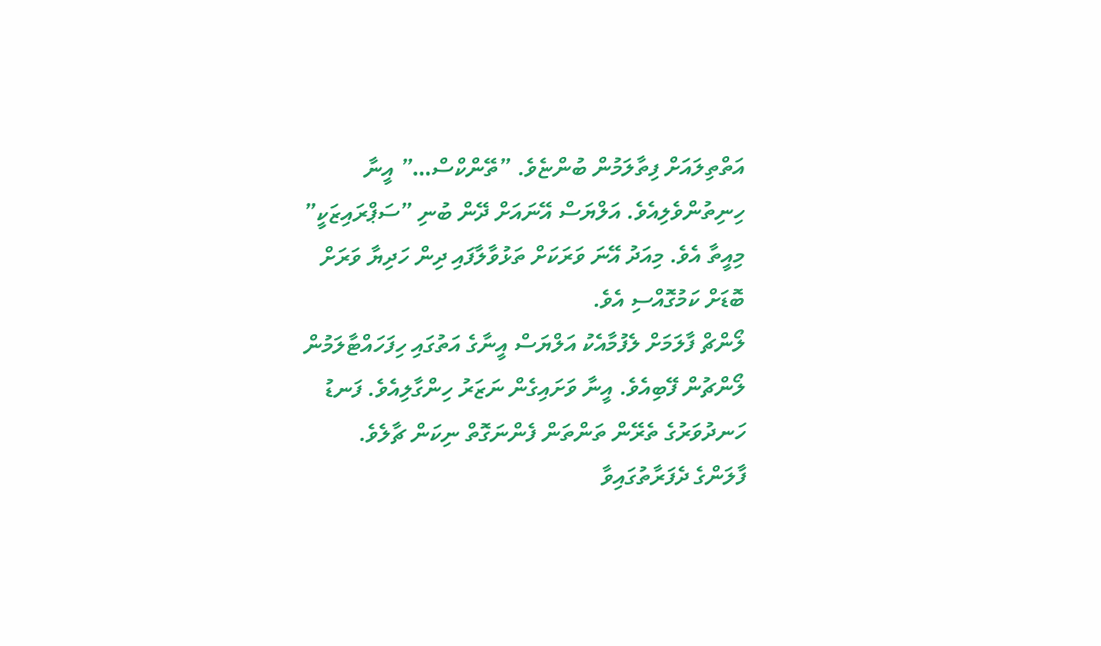އަތްތިލައަށް ފިތާލަމުން ބުންޏެވެ. ”ތޭންކްސް…” އީނާ ހިނިތުންވެލިއެވެ. އަލްޔަސް އޭނައަށް ދޭން ބުނި ”ސަޕްރައިޒަކީ” މިއީތާ އެވެ. މިއަދު އޭނަ ވަރަކަށް ތަޅުވާލާފައި ދިން ހަދިޔާ ވަރަށް ބޮޑަށް ކަމުގޮއްސި އެވެ.
ލޯންޗް ފާލަމަށް ލެފުމާއެކު އަލްޔަސް އީނާގެ އަތުގައި ހިފަހައްޓާލަމުން ލޯންޗުން ފޭބިއެވެ. އީނާ ވަށައިގެން ނަޒަރު ހިންގާލިއެވެ. ފަނޑު ހަނދުވަރުގެ ތެރޭން ތަންތަން ފެންނަގޮތް ނިކަން ޗާލެވެ. ފާލަންގެ ދެފަރާތުގައިވާ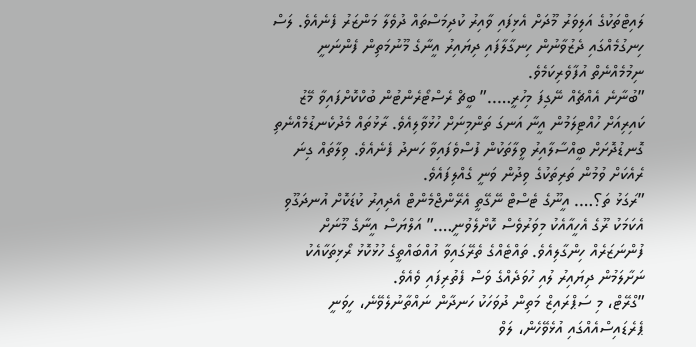ލައިޓްތަކުގެ އަލިވަރު މޫދަށް އެޅިފައި ވާއިރު ކުދިމަސްތައް ދުވެލާ މަންޒަރު ފެނެއެވެ. ލަސް ހިނގުމެއްގައި ދެޒުވާނުން ހިނގާލާފައި ދިޔައިރު އީނާގެ މޫނުމަތިން ފެންނަނީ ނިމުމެއްނެތް އުފާވެރިކަމެވެ.
”ބުނާނެ އެއްޗެއް ނޭގިފަ މިހުރީ…..” ބީޗް ރެސްޓޯރެންޓުން ބުކްކޮށްފައިވާ މޭޒު ކައިރިއަށް ހުއްޓިލަމުން އީނާ އަނގަ ތަންމިނަށް ހުޅުވާލިއެވެ. ރާޅުތައް މެދުކެނޑުމެއްނެތި ގޮނޑުދޮށަށް ބީއްސާލާއިރު ވީލާތަކުން ފުސްވެފައިވާ ހަނދު ފެނެއެވެ. ވިލާތައް ގިނަ ރެއެކަށް ވުމުން ތަރިތަކުގެ ވިދުން ވަނީ ގެއްލިފައެވެ.
”ރަގަޅު ތަ؟…. އީނޫގެ ޓެސްޓް ނޭގޭތީ އެރޭންޖްމެންޓް އެދިއިރު ކުޑަކޮށް އުނދަގޫވި އެކަމަކު ރޫގެ އެހީއާއެކު މިވަރުވެސް ކޮށްލެވުނީ….” އަލްޔަސް އީނާގެ މޫނަށް ފުންނަޒަރެއް ހިންގާލިއެވެ. ތައްޓެއްގެ ތެރޭގައިވާ އުއްބައްތީގެ ހުޅުކޮޅު ރޯޅިތަކާއެކު ނަށާލަމުން ދިޔައިރު ލުއި ހުވަދެއްގެ ވަސް ފެތުރިފައި ވެއެވެ.
”ގްރޭޓް، މި ސަޕްރައިޒް މަތިން ދުވަހަކު ހަނދާން ނައްތާނުލެވޭނެ، ހީވަނީ ޕެރެޑައިސްއެއްގައި އުޅެވޭހެން، ލަވް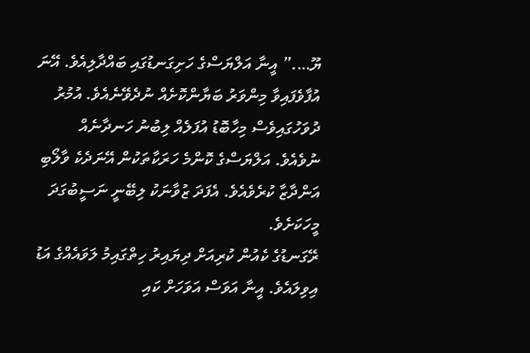ޔޫ….” އީނާ އަލްޔަސްގެ ހަށިގަނޑުގައި ބައްދާލިއެވެ. އޭނަ އުފާވެފައިވާ މިންވަރު ބަޔާންކޮށެއް ނުދެވޭނެއެވެ. އުމުރު ދުވަހުގައިވެސް މިހާބޮޑު އުފަލެއް ލިބުނު ހަނދާނެއް ނުވެއެވެ. އަލްޔަސްގެ ކޮންމެ ހަރަކާތަކުން އޭނަދެކެ ވާލޯބި އަންދާޒާ ކުރެވެއެވެ. އެފަދަ ޒުވާނަކު ލިބޭނީ ނަސީބުގަދަ މީހަކަށެވެ.
ރޭގަނޑުގެ ކެއުން ކުރިއަށް ދިޔައިރު ހިތްގައިމު ލަވައެއްގެ އަޑު އިވިލައެވެ. އީނާ އަވަސް އަވަހަށް ކައި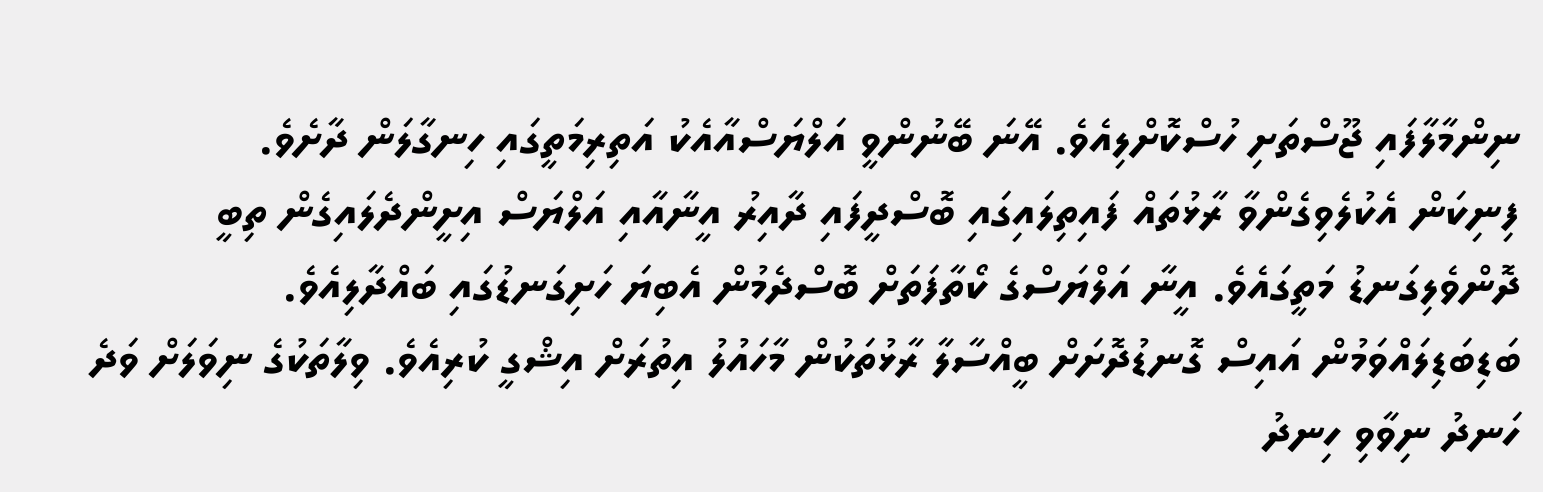ނިންމާލާފައި ޖޫސްތަށި ހުސްކޮށްލިއެވެ. އޭނަ ބޭނުންވީ އަލްޔަސްއާއެކު އަތިރިމަތީގައި ހިނގާލަން ދާށެވެ.
ފިނިކަން އެކުލެވިގެންވާ ރާޅުތައް ފައިތިލައިގައި ބޮސްދީފައި ދާއިރު އީނާއާއި އަލްޔަސް އިށީންދެލައިގެން ތިބީ ދޮންވެލިގަނޑު މަތީގައެވެ. އީނާ އަލްޔަސްގެ ކޯތާފަތަށް ބޮސްދެމުން އެބިޔަ ހަށިގަނޑުގައި ބައްދާލިއެވެ. ބަޑިބަޑިލައްވަމުން އައިސް ގޮނޑުދޮށަށް ބީއްސާލާ ރާޅުތަކުން މާހައުލު އިތުރަށް އިޝްގީ ކުރިއެވެ. ވިލާތަކުގެ ނިވަލަށް ވަދެ ހަނދު ނިވާވި ހިނދު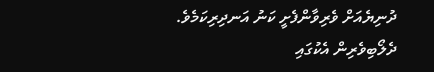ދުނިޔެއަށް ވެރިވާންފެށީ ކަނު އަނދިރިކަމެވެ.
ދެލޯބިވެރިން އެކުގައި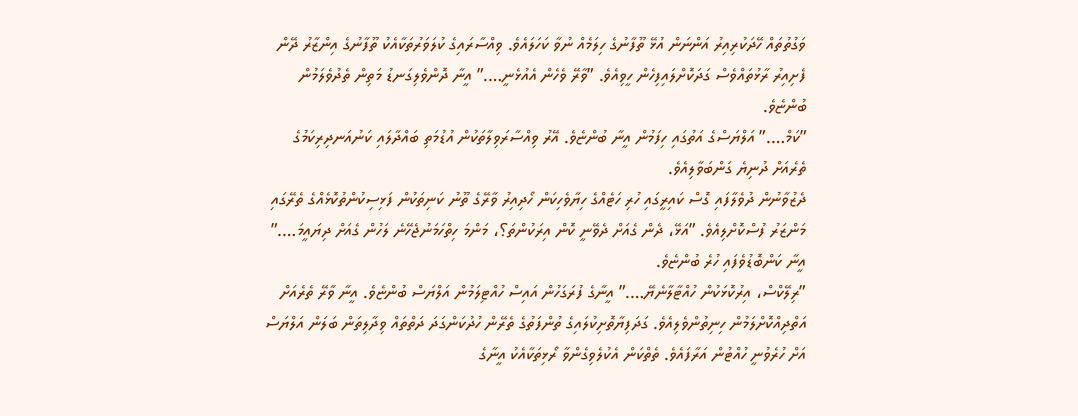ވަގުތުތައް ހޭދަކުރިއިރު އަންނަން އުޅޭ ތޫފާނުގެ ހިލަމެއް ނުވާ ކަހަލައެވެ. ވިއްސާރައިގެ ކުލަވަރުތަކާއެކު ތޫފާނުގެ އިންޒާރު ދޭން ފެށިއިރު ރާޅުތައްވެސް ގަދަކޮށްލައިފިހެން ހީވިއެވެ. ”ވާރޭ ވެހެން އެއުޅެނީ….” އީނާ ދޮންވެލިގަނޑު މަތިން ތެދުވެލަމުން ބުންޏެވެ.
”ކަމް….” އަލްޔަސްގެ އަތުގައި ހިފަމުން އީނާ ބުންޏެވެ. އޭރު ވިއްސާރަވިލާތަކުން އުޑުމަތި ބައްދާލައި ކަނުއަނދިރިކަމުގެ ތެރެއަށް ދުނިޔެ ގަންބަވާލިއެވެ.
ދެޒުވާނުން ދުވެލާފައި ގޮސް ކައިރީގައި ހުރި ހަޓެއްގެ ހިޔާވެހިކަން ހޯދިއިރު ވާރޭގެ ތޫނު ކަނިތަކުން ފަޅިސިކުންތުކޮޅެއްގެ ތެރޭގައި މަންޒަރު ފުސްކޮށްލިއެވެ. ”އަޅޭ، ދެން ގެއަށް ދެވޭނީ ކޮން އިރަކުންތަ؟، މަންމަ ހިތްހަމަނުޖެހޭނެ ލަހުން ގެއަށް ދިޔައީމަ….” އީނާ ކަންބޮޑުވެފައި ހުރެ ބުންޏެވެ.
”ރިލޭކްސް، އިރުކޮޅަކުން ހުއްޓާލާނެޔޭ….” އީނާގެ ފުރަގަހުން އައިސް ހުއްޓިލަމުން އަލްޔަސް ބުންޏެވެ. އީނާ ވާރޭ ތެރެއަށް އަތްދިއްކޮށްލަމުން ހިނިތުންވެލިއެވެ. ގަދަފިޔާތޮށިކުލައިގެ ތުންފަތުގެ ތެރޭން ހުދުކަންގަދަ ދަތްތައް ވިދާލިތަން ބަލަން އަލްޔަސް އަށް ހުރެވުނީ ހުއްޓުން އަރާފައެވެ. ތެތްކަން އެކުލެވިގެންވާ ރޯޅިތަކާއެކު އީނާގެ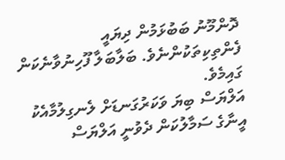ދޮންމޫނު ބަބުޅަމުން ދިޔައީ ފެންތިކިތަކުންނެވެ. ބަލާބަލާ ފޫހިނުވާނެކަން ގައިމެވެ.
އަލްޔަސް ބިޔަ ވަކަރުގަނޑަށް ލެނގިލުމާއެކު އީނާގެ ސަމާލުކަން ދެވުނީ އަލްޔަސް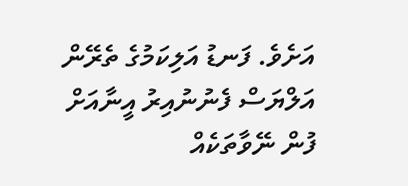އަށެވެ. ފަނޑު އަލިކަމުގެ ތެރޭން އަލްޔަސް ފެނުނުއިރު އީނާއަށް ފުން ނޭވާތަކެއް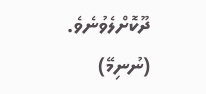ދޫކޮށްލެވުނެވެ.
(ނުނިމޭ)